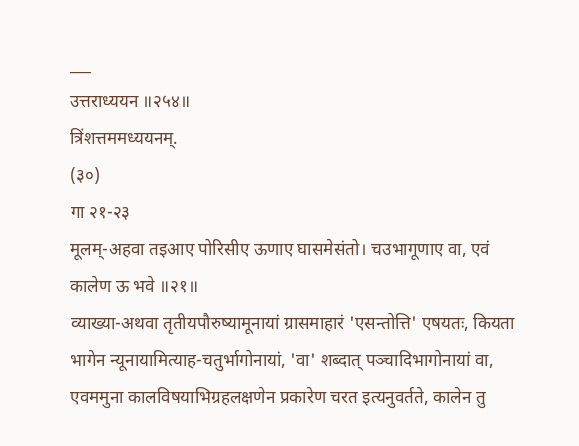___
उत्तराध्ययन ॥२५४॥
त्रिंशत्तममध्ययनम्.
(३०)
गा २१-२३
मूलम्-अहवा तइआए पोरिसीए ऊणाए घासमेसंतो। चउभागूणाए वा, एवं कालेण ऊ भवे ॥२१॥
व्याख्या-अथवा तृतीयपौरुष्यामूनायां ग्रासमाहारं 'एसन्तोत्ति' एषयतः, कियता भागेन न्यूनायामित्याह-चतुर्भागोनायां, 'वा' शब्दात् पञ्चादिभागोनायां वा, एवममुना कालविषयाभिग्रहलक्षणेन प्रकारेण चरत इत्यनुवर्तते, कालेन तु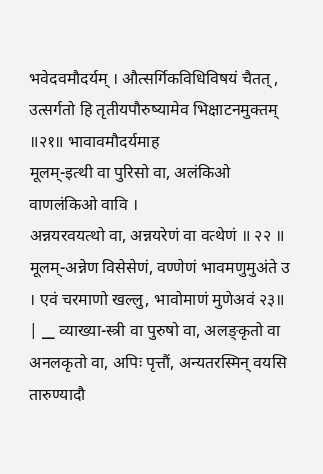भवेदवमौदर्यम् । औत्सर्गिकविधिविषयं चैतत् , उत्सर्गतो हि तृतीयपौरुष्यामेव भिक्षाटनमुक्तम् ॥२१॥ भावावमौदर्यमाह
मूलम्-इत्थी वा पुरिसो वा, अलंकिओ वाणलंकिओ वावि ।
अन्नयरवयत्थो वा, अन्नयरेणं वा वत्थेणं ॥ २२ ॥ मूलम्-अन्नेण विसेसेणं, वण्णेणं भावमणुमुअंते उ । एवं चरमाणो खल्लु, भावोमाणं मुणेअवं २३॥ | __ व्याख्या-स्त्री वा पुरुषो वा, अलङ्कृतो वा अनलकृतो वा, अपिः पृत्तौं, अन्यतरस्मिन् वयसि तारुण्यादौ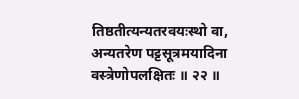तिष्ठतीत्यन्यतरवयःस्थो वा, अन्यतरेण पट्टसूत्रमयादिना वस्त्रेणोपलक्षितः ॥ २२ ॥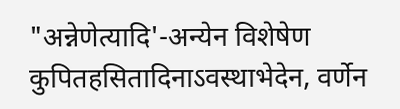"अन्नेणेत्यादि'-अन्येन विशेषेण कुपितहसितादिनाऽवस्थाभेदेन, वर्णेन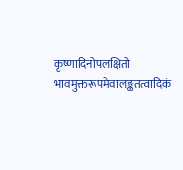कृष्णादिनोपलक्षितो भावमुक्तरूपमेवालङ्कतत्वादिकं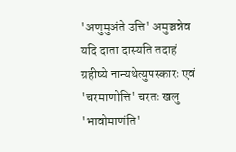'अणुमुअंते उत्ति' अमुञ्चन्नेव यदि दाता दास्यति तदाहं ग्रहीष्ये नान्यथेत्युपस्कारः एवं 'चरमाणोत्ति' चरतः खलु 'भावोमाणंति'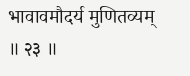भावावमौदर्य मुणितव्यम् ॥ २३ ॥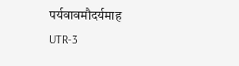पर्यवावमौदर्यमाह
UTR-3